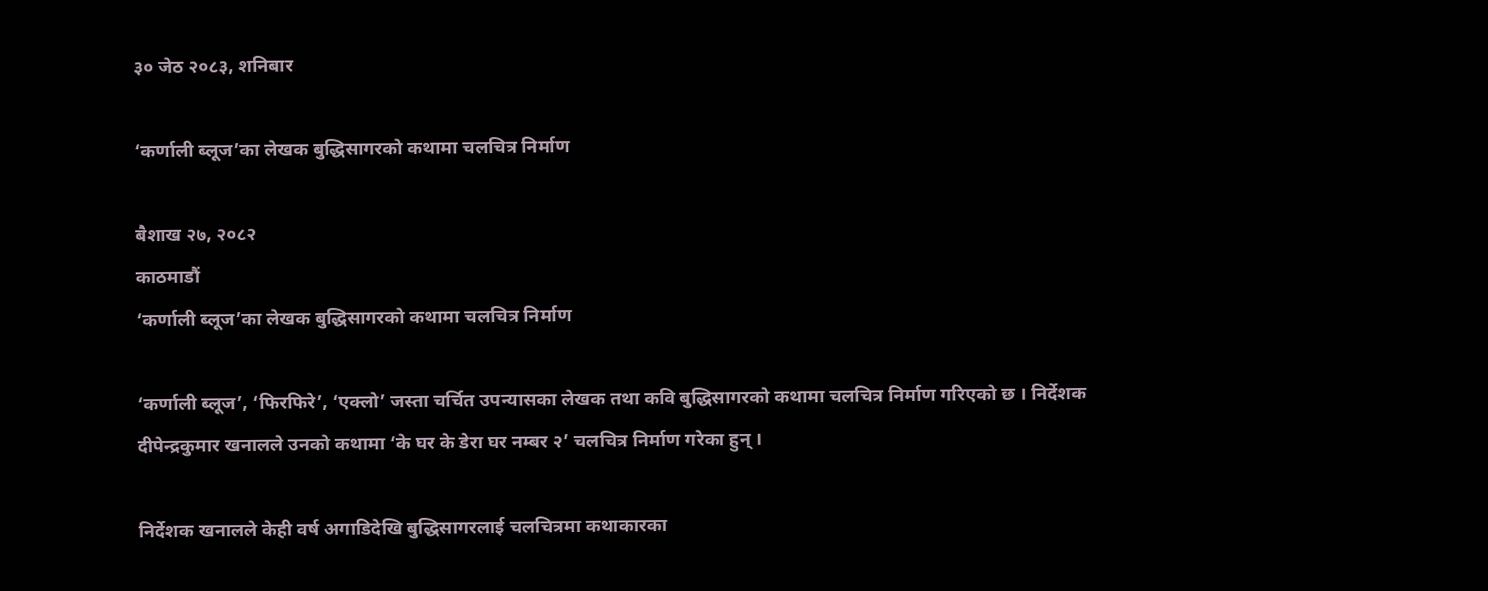३० जेठ २०८३, शनिबार

‘कर्णाली ब्लूज’का लेखक बुद्धिसागरको कथामा चलचित्र निर्माण

बैशाख २७, २०८२
काठमाडौं
‘कर्णाली ब्लूज’का लेखक बुद्धिसागरको कथामा चलचित्र निर्माण

‘कर्णाली ब्लूज’, ‘फिरफिरे’, ‘एक्लो’ जस्ता चर्चित उपन्यासका लेखक तथा कवि बुद्धिसागरको कथामा चलचित्र निर्माण गरिएको छ । निर्देशक दीपेन्द्रकुमार खनालले उनको कथामा ‘के घर के डेरा घर नम्बर २’ चलचित्र निर्माण गरेका हुन् ।

निर्देशक खनालले केही वर्ष अगाडिदेखि बुद्धिसागरलाई चलचित्रमा कथाकारका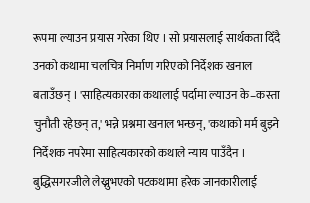रूपमा ल्याउन प्रयास गरेका थिए । सो प्रयासलाई सार्थकता दिँदै उनको कथामा चलचित्र निर्माण गरिएको निर्देशक खनाल बताउँछन् । 'साहित्यकारका कथालाई पर्दामा ल्याउन के–कस्ता चुनौती रहेछन् त,' भन्ने प्रश्नमा खनाल भन्छन्, 'कथाको मर्म बुझ्ने निर्देशक नपरेमा साहित्यकारको कथाले न्याय पाउँदैन । बुद्धिसगरजीले लेख्नुभएको पटकथामा हरेक जानकारीलाई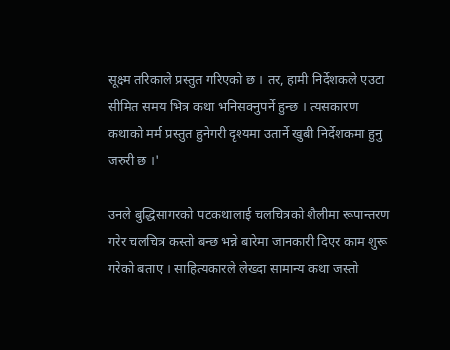सूक्ष्म तरिकाले प्रस्तुत गरिएको छ । तर, हामी निर्देशकले एउटा सीमित समय भित्र कथा भनिसक्नुपर्ने हुन्छ । त्यसकारण  कथाको मर्म प्रस्तुत हुनेगरी दृश्यमा उतार्ने खुबी निर्देशकमा हुनु जरुरी छ ।'

उनले बुद्धिसागरको पटकथालाई चलचित्रको शैलीमा रूपान्तरण गरेर चलचित्र कस्तो बन्छ भन्ने बारेमा जानकारी दिएर काम शुरू गरेको बताए । साहित्यकारले लेख्दा सामान्य कथा जस्तो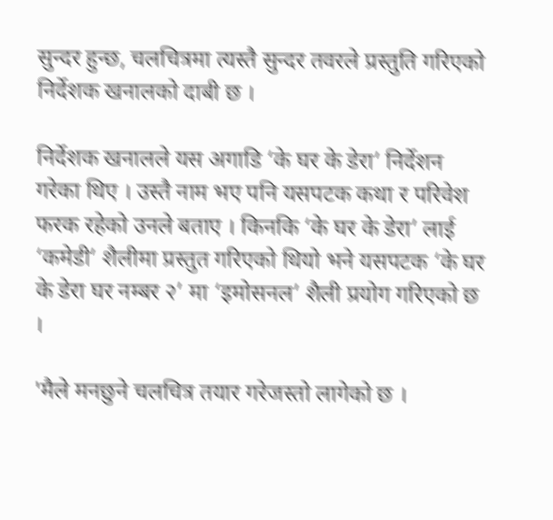सुन्दर हुन्छ, चलचित्रमा त्यस्तै सुन्दर तवरले प्रस्तुति गरिएको निर्देशक खनालको दाबी छ ।

निर्देशक खनालले यस अगाडि ‘के घर के डेरा’ निर्देशन गरेका थिए । उस्तै नाम भए पनि यसपटक कथा र परिवेश फरक रहेको उनले बताए । किनकि ‘के घर के डेरा’ लाई ‘कमेडी’ शैलीमा प्रस्तुत गरिएको थियो भने यसपटक ‘के घर के डेरा घर नम्बर २’ मा ‘इमोसनल’ शैली प्रयोग गरिएको छ ।

'मैले मनछुने चलचित्र तयार गरेजस्तो लागेको छ ।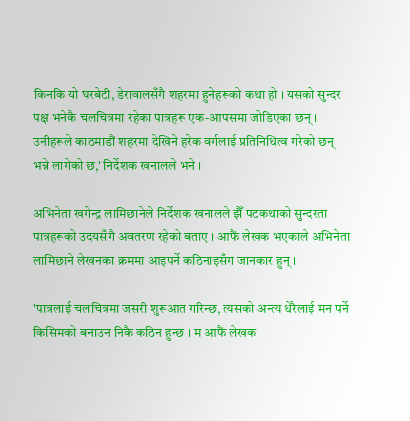किनकि यो घरबेटी, डेरावालसँगै शहरमा हुनेहरूको कथा हो । यसको सुन्दर पक्ष भनेकै चलचित्रमा रहेका पात्रहरू एक-आपसमा जोडिएका छन् । उनीहरूले काठमाडौं शहरमा देखिने हरेक वर्गलाई प्रतिनिधित्व गरेको छन् भन्ने लागेको छ,' निर्देशक खनालले भने ।

अभिनेता खगेन्द्र लामिछानेले निर्देशक खनालले झैँ पटकथाको सुन्दरता पात्रहरूको उदयसँगै अवतरण रहेको बताए । आफैं लेखक भएकाले अभिनेता लामिछाने लेखनका क्रममा आइपर्ने कठिनाइसँग जानकार हुन् ।

'पात्रलाई चलचित्रमा जसरी शुरूआत गरिन्छ, त्यसको अन्त्य धेरैलाई मन पर्ने किसिमको बनाउन निकै कठिन हुन्छ । म आफैं लेखक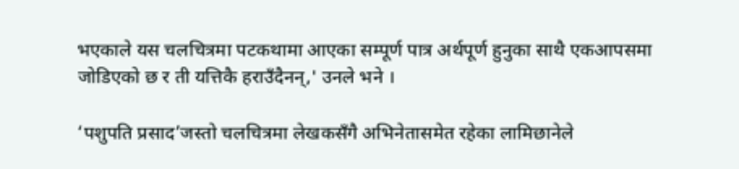भएकाले यस चलचित्रमा पटकथामा आएका सम्पूर्ण पात्र अर्थपूर्ण हुनुका साथै एकआपसमा जोडिएको छ र ती यत्तिकै हराउँदैनन्,' उनले भने ।

‘पशुपति प्रसाद’जस्तो चलचित्रमा लेखकसँगै अभिनेतासमेत रहेका लामिछानेले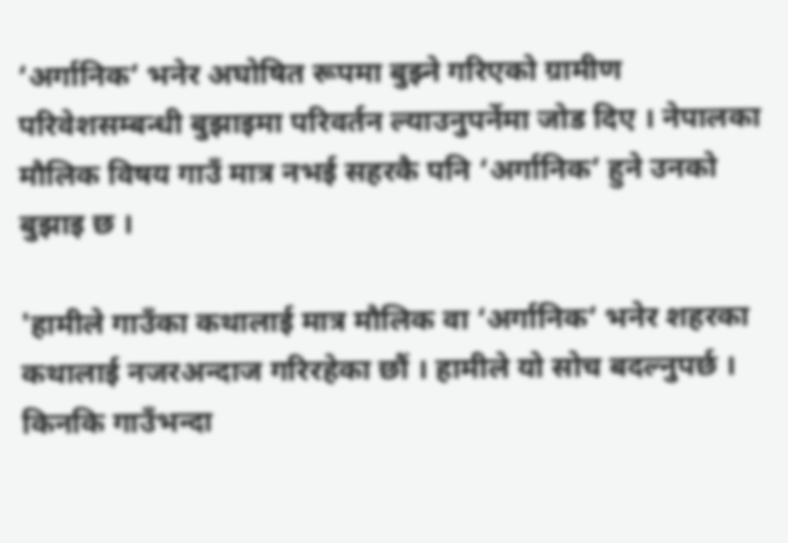‘अर्गानिक’ भनेर अघोषित रूपमा बुझ्ने गरिएको ग्रामीण परिवेशसम्बन्धी बुझाइमा परिवर्तन ल्याउनुपर्नेमा जोड दिए । नेपालका मौलिक विषय गाउँ मात्र नभई सहरकै पनि ‘अर्गानिक’ हुने उनको बुझाइ छ ।

'हामीले गाउँका कथालाई मात्र मौलिक वा ‘अर्गानिक’ भनेर शहरका कथालाई नजरअन्दाज गरिरहेका छौं । हामीले यो सोच बदल्नुपर्छ । किनकि गाउँभन्दा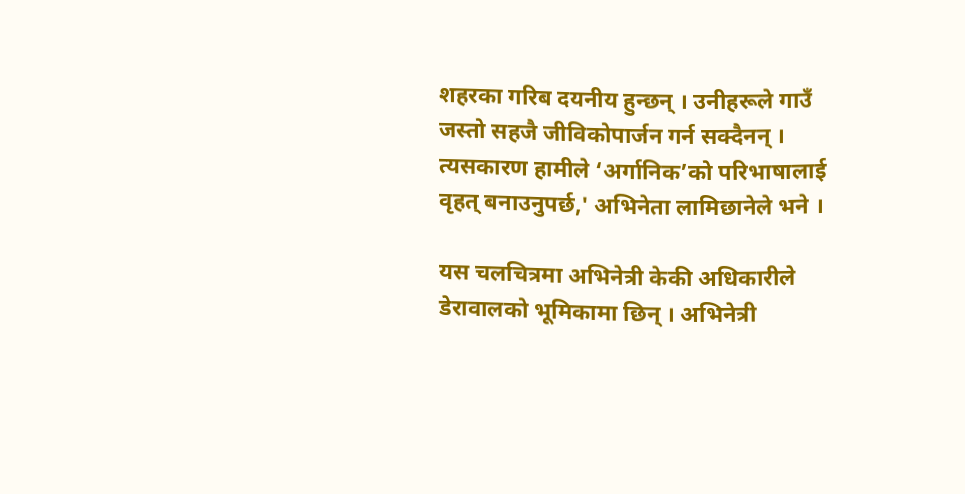शहरका गरिब दयनीय हुन्छन् । उनीहरूले गाउँ जस्तो सहजै जीविकोपार्जन गर्न सक्दैनन् । त्यसकारण हामीले ‘अर्गानिक’को परिभाषालाई वृहत् बनाउनुपर्छ,' अभिनेता लामिछानेले भने ।

यस चलचित्रमा अभिनेत्री केकी अधिकारीले डेरावालको भूमिकामा छिन् । अभिनेत्री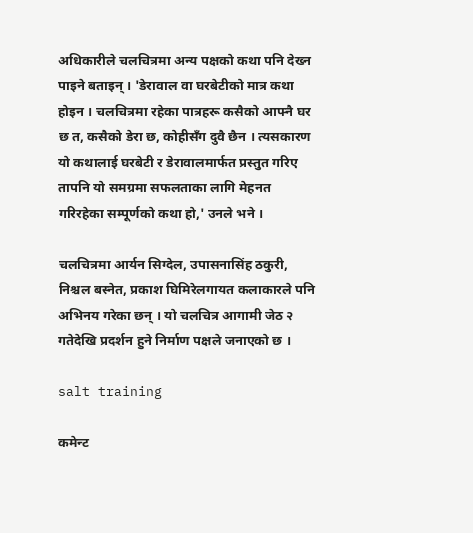अधिकारीले चलचित्रमा अन्य पक्षको कथा पनि देख्न पाइने बताइन् । 'डेरावाल वा घरबेटीको मात्र कथा होइन । चलचित्रमा रहेका पात्रहरू कसैको आफ्नै घर छ त, कसैको डेरा छ, कोहीसँग दुवै छैन । त्यसकारण यो कथालाई घरबेटी र डेरावालमार्फत प्रस्तुत गरिए तापनि यो समग्रमा सफलताका लागि मेहनत गरिरहेका सम्पूर्णको कथा हो,' उनले भने ।

चलचित्रमा आर्यन सिग्देल, उपासनासिंह ठकुरी, निश्चल बस्नेत, प्रकाश घिमिरेलगायत कलाकारले पनि अभिनय गरेका छन् । यो चलचित्र आगामी जेठ २ गतेदेखि प्रदर्शन हुने निर्माण पक्षले जनाएको छ ।

salt training

कमेन्ट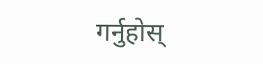गर्नुहोस्